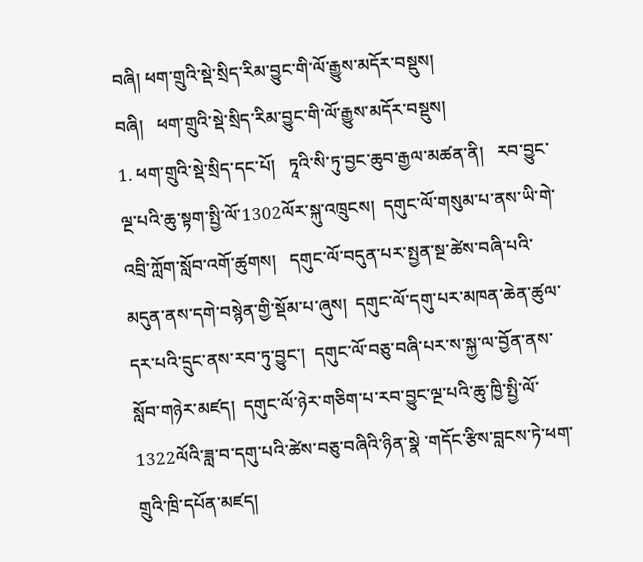བཞི། ཕག་གྲུའི་སྡེ་སྲིད་རིམ་བྱུང་གི་ལོ་རྒྱུས་མདོར་བསྡུས།
བཞི།   ཕག་གྲུའི་སྡེ་སྲིད་རིམ་བྱུང་གི་ལོ་རྒྱུས་མདོར་བསྡུས།
1. ཕག་གྲུའི་སྡེ་སྲིད་དང་པོ།   ཏཱའི་སི་ཏུ་བྱང་ཆུབ་རྒྱལ་མཚན་ནི།   རབ་བྱུང་ལྔ་པའི་ཆུ་སྟག་སྤྱི་ལོ་1302ལོར་སྐུ་འཁྲུངས།  དགུང་ལོ་གསུམ་པ་ནས་ཡི་གེ་འབྲི་ཀློག་སློབ་འགོ་ཚུགས།   དགུང་ལོ་བདུན་པར་སྤྱན་སྔ་ཚེས་བཞི་པའི་མདུན་ནས་དགེ་བསྙེན་གྱི་སྡོམ་པ་ཞུས།  དགུང་ལོ་དགུ་པར་མཁན་ཆེན་ཚུལ་དར་པའི་དྲུང་ནས་རབ་ཏུ་བྱུང་།  དགུང་ལོ་བཅུ་བཞི་པར་ས་སྐྱ་ལ་བྱོན་ནས་སློབ་གཉེར་མཛད།  དགུང་ལོ་ཉེར་གཅིག་པ་རབ་བྱུང་ལྔ་པའི་ཆུ་ཁྱི་སྤྱི་ལོ་1322ལོའི་ཟླ་བ་དགུ་པའི་ཚེས་བཅུ་བཞིའི་ཉིན་སྣེ ་གདོང་རྩིས་བླངས་ཏེ་ཕག་གྲུའི་ཁྲི་དཔོན་མཛད།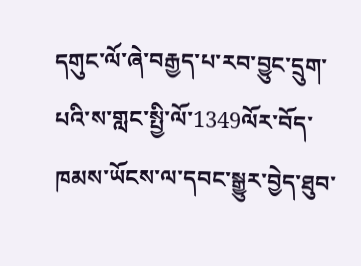དགུང་ལོ་ཞེ་བརྒྱད་པ་རབ་བྱུང་དྲུག་པའི་ས་གླང་སྤྱི་ལོ་1349ལོར་བོད་ཁམས་ཡོངས་ལ་དབང་སྒྱུར་བྱེད་ཐུབ་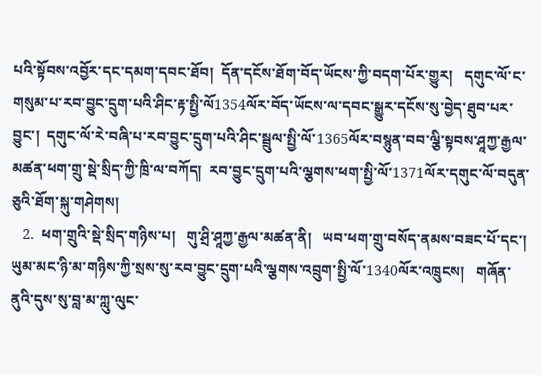པའི་སྟོབས་འབྱོར་དང་དམག་དབང་ཐོབ།  དོན་དངོས་ཐོག་བོད་ཡོངས་ཀྱི་བདག་པོར་གྱུར།   དགུང་ལོ་ང་གསུམ་པ་རབ་བྱུང་དྲུག་པའི་ཤིང་རྟ་སྤྱི་ལོ1354ལོར་བོད་ཡོངས་ལ་དབང་སྒྱུར་དངོས་སུ་བྱེད་ཐུབ་པར་བྱུང་།  དགུང་ལོ་རེ་བཞི་པ་རབ་བྱུང་དྲུག་པའི་ཤིང་སྦྲུལ་སྤྱི་ལོ་1365ལོར་བསྙུན་བབ་ལྕི་སྟབས་ཤཱཀྱ་རྒྱལ་མཚན་ཕག་གྲུ་སྡེ་སྲིད་ཀྱི་ཁྲི་ལ་བཀོད།  རབ་བྱུང་དྲུག་པའི་ལྕགས་ཕག་སྤྱི་ལོ་1371ལོར་དགུང་ལོ་བདུན་ཅུའི་ཐོག་སྐུ་གཤེགས།
   2.  ཕག་གྲུའི་སྡེ་སྲིད་གཉིས་པ།   གུ་ཤྲི་ཤཱཀྱ་རྒྱལ་མཚན་ནི།   ཡབ་ཕག་གྲུ་བསོད་ནམས་བཟང་པོ་དང་།  ཡུམ་མང་ཉི་མ་གཉིས་ཀྱི་སྲས་སུ་རབ་བྱུང་དྲུག་པའི་ལྕགས་འབྲུག་སྤྱི་ལོ་1340ལོར་འཁྲུངས།   གཞོན་ནུའི་དུས་སུ་བླ་མ་ཀླུ་ལུང་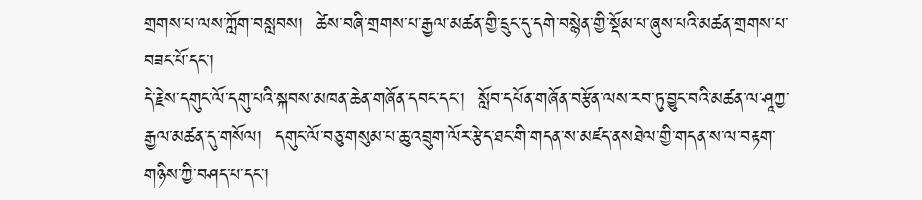གྲགས་པ་ལས་ཀློག་བསླབས།  ཚེས་བཞི་གྲགས་པ་རྒྱལ་མཚན་གྱི་དྲུང་དུ་དགེ་བསྙེན་གྱི་སྡོམ་པ་ཞུས་པའི་མཚན་གྲགས་པ་བཟང་པོ་དང་།
དེ་རྗེས་དགུང་ལོ་དགུ་པའི་སྐབས་མཁན་ཆེན་གཞོན་དབང་དང་།  སློབ་དཔོན་གཞོན་བརྩོན་ལས་རབ་ཏུ་བྱུང་བའི་མཚན་ལ་ཤཱཀྱ་རྒྱལ་མཚན་དུ་གསོལ།  དགུང་ལོ་བཅུ་གསུམ་པ་ཆུ་འབྲུག་ལོར་རྩེད་ཐང་གི་གདན་ས་མཛད་ནསཐེལ་གྱི་གདན་ས་ལ་བརྟག་གཉིས་ཀྱི་བཤད་པ་དང་།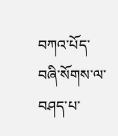བཀའ་པོད་བཞི་སོགས་ལ་བཤད་པ་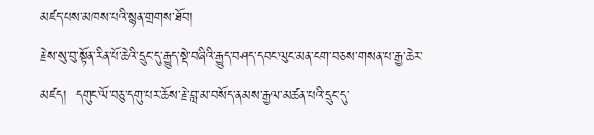མཛད་པས་མཁས་པའི་སྙན་གྲགས་ཐོབ།
རྗེས་སུ་བུ་སྟོན་རིན་པོ་ཆེའི་དྲུང་དུ་རྒྱུད་སྡེ་བཞིའི་རྒྱུད་བཤད་དབང་ལུང་མན་ངག་བཅས་གསན་པ་རྒྱ་ཆེར་མཛད།  དགུང་ལོ་བཅུ་དགུ་པར་ཆོས་རྗེ་བླ་མ་བསོད་ནམས་རྒྱལ་མཚན་པའི་དྲུང་དུ་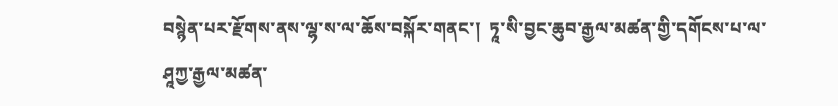བསྙེན་པར་རྫོགས་ནས་ལྷ་ས་ལ་ཆོས་བསྐོར་གནང་།  ཏཱ་སི་བྱང་ཆུབ་རྒྱལ་མཚན་གྱི་དགོངས་པ་ལ་ཤཱཀྱ་རྒྱལ་མཚན་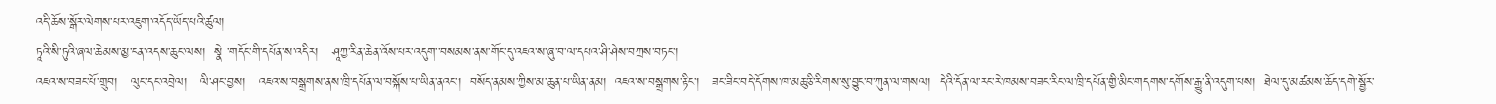འདི་ཆོས་སྒོར་ལེགས་པར་འཇུག་འདོད་ཡོད་པའི་ཚུལ།
ཏཱའི་སི་ཏུའི་ཞལ་ཆེམས་མྱ་ངན་འདས་ཆུང་ལས།  སྣེ ་གདོང་གི་དཔོན་ས་འདིར།   ཤཱཀྱ་རིན་ཆེན་འོས་པར་འདུག་་བསམས་ནས་གོང་དུ་འཇའ་ས་ཞུ་བ་ལ་དཔའ་ཤི་ཤེས་བཀྲས་བཏང་།
འཇའ་ས་བཟང་པོ་གྲུབ།   ལུང་དང་འབྲེལ།   ལི་ཤང་བྱས།   འཇའ་ས་བསྒྲགས་ནས་ཁྲི་དཔོན་ལ་བསྐོས་པ་ཡིན་ནའང་།  བསོད་ནམས་ཀྱིས་མ་ཆུན་པ་ཡིན་ནམ།  འཇའ་ས་བསྒྲགས་རྟིང་།   ཟང་ཟིང་བདེ་དོགས་ཁ་མཆུ་ཅི་རིགས་སུ་བྱུང་བ་ཀུན་ལ་གསལ།  དེའི་དོན་ལ་རང་རེ་ཁམས་བཟང་རིང་ལ་ཁྲི་དཔོན་གྱི་མིང་གདགས་དགོས་རྒྱུ་ནི་འདུག་པས།  ཐེལ་དུ་མཚམས་ཆོད་དགེ་སྦྱོར་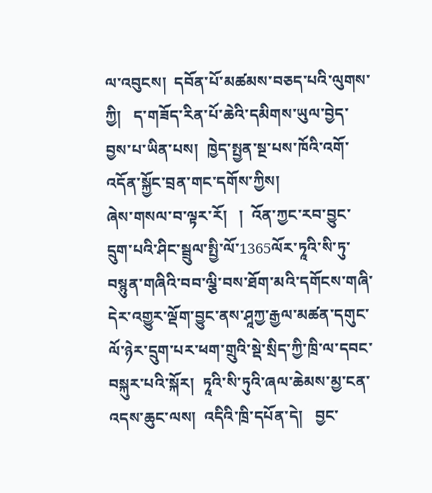ལ་འབུངས།  དབོན་པོ་མཚམས་བཅད་པའི་ལུགས་ཀྱི།   ད་གཟོད་རིན་པོ་ཆེའི་དམིགས་ཡུལ་བྱེད་བྱས་པ་ཡིན་པས།  ཁྱེད་སྤྱན་སྔ་པས་ཁོའི་འགོ་འདོན་སྐྱོང་བྲན་གང་དགོས་ཀྱིས།
ཞེས་གསལ་བ་ལྟར་རོ།   །  འོན་ཀྱང་རབ་བྱུང་དྲུག་པའི་ཤིང་སྦྲུལ་སྤྱི་ལོ་1365ལོར་ཏཱའི་སི་ཏུ་བསྙུན་གཞིའི་བབ་ལྕི་བས་ཐོག་མའི་དགོངས་གཞི་དེར་འགྱུར་ལྡོག་བྱུང་ནས་ཤཱཀྱ་རྒྱལ་མཚན་དགུང་ལོ་ཉེར་དྲུག་པར་ཕག་གྲུའི་སྡེ་སྲིད་ཀྱི་ཁྲི་ལ་དབང་བསྐུར་པའི་སྐོར།  ཏཱའི་སི་ཏུའི་ཞལ་ཆེམས་མྱ་ངན་འདས་ཆུང་ལས།  འདིའི་ཁྲི་དཔོན་དེ།   བྱང་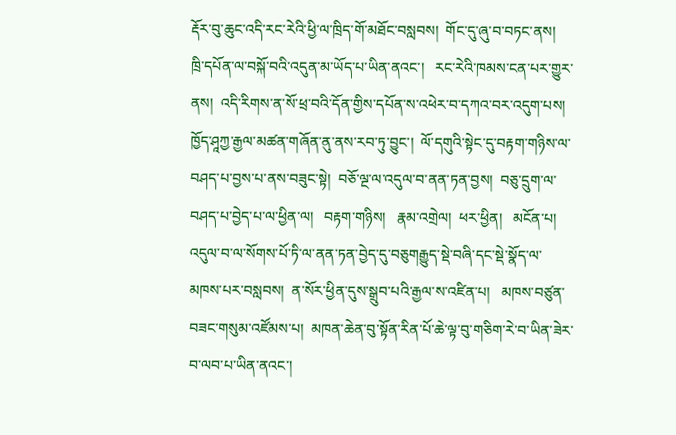རྡོར་བུ་ཆུང་འདི་རང་རེའི་ཕྱི་ལ་ཁྲིད་གོ་མཐོང་བསླབས།  གོང་དུ་ཞུ་བ་བཏང་ནས།   ཁྲི་དཔོན་ལ་བསྐོ་བའི་འདུན་མ་ཡོད་པ་ཡིན་ནའང་།   རང་རེའི་ཁམས་ངན་པར་གྱུར་ནས།  འདི་རིགས་ན་སོ་ཕྲ་བའི་དོན་གྱིས་དཔོན་ས་འཕེར་བ་དཀའ་བར་འདུག་པས།  ཁྱོད་ཤཱཀྱ་རྒྱལ་མཚན་གཞོན་ནུ་ནས་རབ་ཏུ་བྱུང་།  ལོ་དགུའི་སྟེང་དུ་བརྟག་གཉིས་ལ་བཤད་པ་བྱས་པ་ནས་བཟུང་སྟེ།  བཅོ་ལྔ་ལ་འདུལ་བ་ནན་ཏན་བྱས།  བཅུ་དྲུག་ལ་བཤད་པ་བྱེད་པ་ལ་ཕྱིན་ལ།   བརྟག་གཉིས།   རྣམ་འགྲེལ།  ཕར་ཕྱིན།   མངོན་པ།   འདུལ་བ་ལ་སོགས་པོ་ཏི་ལ་ནན་ཏན་བྱེད་དུ་བཅུགརྒྱུད་སྡེ་བཞི་དང་སྡེ་སྣོད་ལ་མཁས་པར་བསླབས།  ན་སོར་ཕྱིན་དུས་སྒྲུབ་པའི་རྒྱལ་ས་འཛིན་པ།   མཁས་བཙུན་བཟང་གསུམ་འཛོམས་པ།  མཁན་ཆེན་བུ་སྟོན་རིན་པོ་ཆེ་ལྟ་བུ་གཅིག་རེ་བ་ཡིན་ཟེར་བ་ལབ་པ་ཡིན་ནའང་།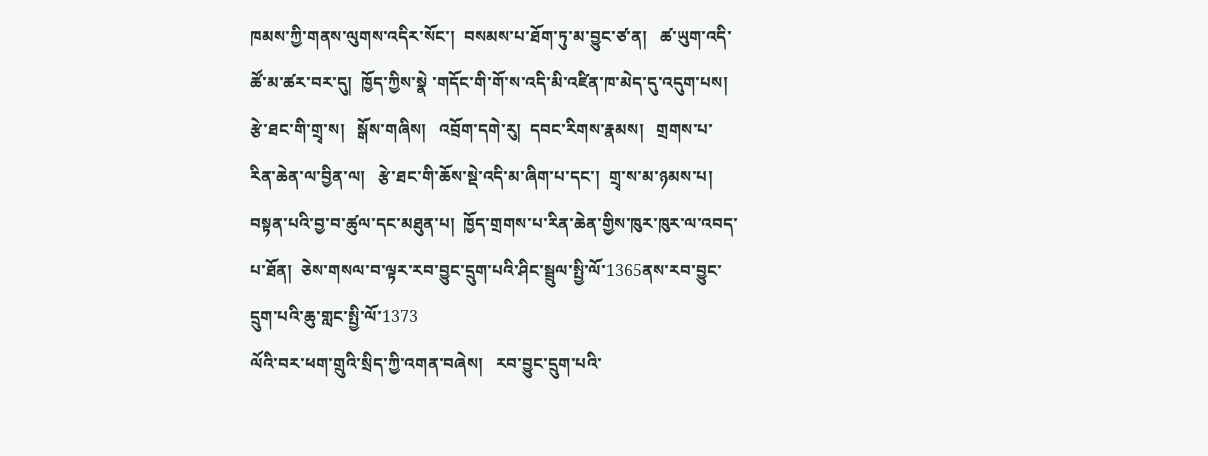ཁམས་ཀྱི་གནས་ལུགས་འདིར་སོང་།  བསམས་པ་ཐོག་ཏུ་མ་བྱུང་ཙ་ན།   ཚ་ཡུག་འདི་ཚོ་མ་ཚར་བར་དུ།  ཁྱོད་ཀྱིས་སྣེ ་གདོང་གི་གོ་ས་འདི་མི་འཛིན་ཁ་མེད་དུ་འདུག་པས།
རྩེ་ཐང་གི་གྲྭ་ས།   སྒོས་གཞིས།   འབྲོག་དགེ་རུ།  དབང་རིགས་རྣམས།   གྲགས་པ་རིན་ཆེན་ལ་བྱིན་ལ།   རྩེ་ཐང་གི་ཆོས་སྡེ་འདི་མ་ཞིག་པ་དང་།  གྲྭ་ས་མ་ཉམས་པ།   བསྟན་པའི་བྱ་བ་ཚུལ་དང་མཐུན་པ།  ཁྱོད་གྲགས་པ་རིན་ཆེན་གྱིས་ཁུར་ཁུར་ལ་འབད་པ་ཐོན།  ཅེས་གསལ་བ་ལྟར་རབ་བྱུང་དྲུག་པའི་ཤིང་སྦྲུལ་སྤྱི་ལོ་1365ནས་རབ་བྱུང་དྲུག་པའི་ཆུ་གླང་སྤྱི་ལོ་1373
ལོའི་བར་ཕག་གྲུའི་སྲིད་ཀྱི་འགན་བཞེས།   རབ་བྱུང་དྲུག་པའི་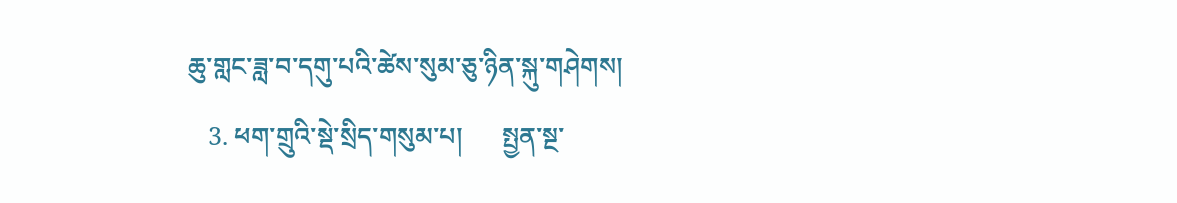ཆུ་གླང་ཟླ་བ་དགུ་པའི་ཚེས་སུམ་ཅུ་ཉིན་སྐུ་གཤེགས།
   3. ཕག་གྲུའི་སྡེ་སྲིད་གསུམ་པ།      སྤྱན་སྔ་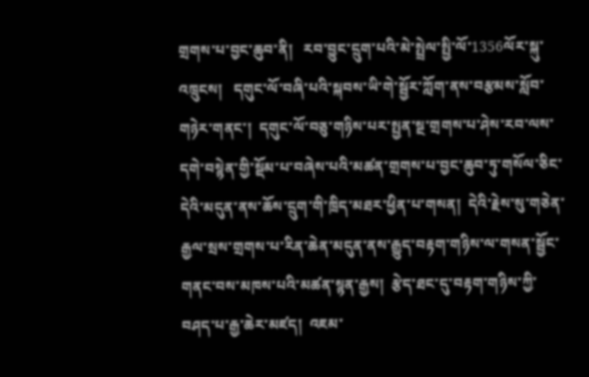གྲགས་པ་བྱང་ཆུབ་ནི།   རབ་བྱུང་དྲུག་པའི་མེ་སྤྲེལ་སྤྱི་ལོ་1356ལོར་སྐུ་འཁྲུངས།   དགུང་ལོ་བཞི་པའི་སྐབས་ཡི་གེ་སྦྱོར་ཀློག་ནས་བརྩམས་སློབ་གཉེར་གནང་།  དགུང་ལོ་བཅུ་གཉིས་པར་སྤྱན་སྔ་གྲགས་པ་ཤེས་རབ་ལས་དགེ་བསྙེན་གྱི་སྡོམ་པ་བཞེས་པའི་མཚན་གྲགས་པ་བྱང་ཆུབ་ཏུ་གསོལ་ཅིང་དེའི་མདུན་ནས་ཆོས་དྲུག་གི་ཁྲིད་མཐར་ཕྱིན་པ་གསན།  དེའི་རྗེས་སུ་གཅེན་རྒྱལ་སྲས་གྲགས་པ་རིན་ཆེན་མདུན་ནས་རྒྱུད་བརྟག་གཉིས་ལ་གསན་སྦྱོང་གནང་བས་མཁས་པའི་མཚན་སྙན་རྒྱས།  རྩེད་ཐང་དུ་བརྟག་གཉིས་ཀྱི་བཤད་པ་རྒྱ་ཆེར་མཛད།  འཇམ་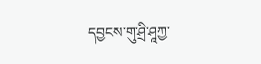དབྱངས་གུ་ཤྲི་ཤཱཀྱ་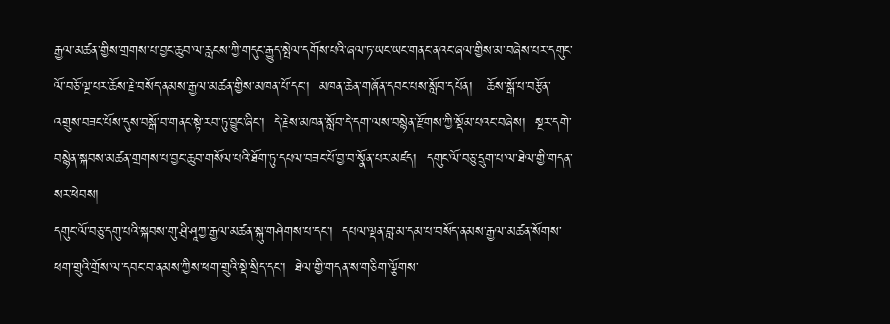རྒྱལ་མཚན་གྱིས་གྲགས་པ་བྱང་ཆུབ་ལ་རླངས་ཀྱི་གདུང་རྒྱུད་སྤེལ་དགོས་པའི་ཞལ་ཏ་ཡང་ཡང་གནང་ནའང་ཞལ་གྱིས་མ་བཞེས་པར་དགུང་ལོ་བཅོ་ལྔ་པར་ཆོས་རྗེ་བསོད་ནམས་རྒྱལ་མཚན་གྱིས་མཁན་པོ་དང་།  མཁན་ཆེན་གཞོན་དབང་པས་སློབ་དཔོན།   ཆོས་སྒོ་པ་བརྩོན་འགྲུས་བཟང་པོས་དུས་བསྒོ་བ་གནང་སྟེ་རབ་ཏུ་བྱུང་ཞིང་།  དེ་རྗེས་མཁན་སློབ་དེ་དག་ལས་བསྙེན་རྫོགས་ཀྱི་སྡོམ་པའང་བཞེས།  སྔར་དགེ་བསྙེན་སྐབས་མཚན་གྲགས་པ་བྱང་ཆུབ་གསོལ་པའི་ཐོག་ཏུ་དཔལ་བཟང་པོ་བྱ་བ་སྣོན་པར་མཛད།  དགུང་ལོ་བཅུ་དྲུག་པ་ལ་ཐེལ་གྱི་གདན་སར་ཕེབས།
དགུང་ལོ་བཅུ་དགུ་པའི་སྐབས་གུ་ཤྲི་ཤཱཀྱ་རྒྱལ་མཚན་སྐུ་གཤེགས་པ་དང་།  དཔལ་ལྡན་བླ་མ་དམ་པ་བསོད་ནམས་རྒྱལ་མཚན་སོགས་ཕག་གྲུའི་གྲོས་ལ་དབང་བ་ནམས་ཀྱིས་ཕག་གྲུའི་སྡེ་སྲིད་དང་།  ཐེལ་གྱི་གདན་ས་གཅིག་ལྕོགས་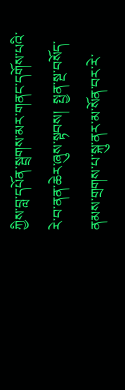ཀྱིས་བླ་དཔོན་སྦྲགས་མར་གནང་དགོས་པའི་རེ་བ་ནན་ཆེར་ཞུས་སྟབས།  སྤྱན་སྔ་བསོད་ནམས་གྲགས་པ་སྐུ་ནར་མ་སོན་བར་རེ་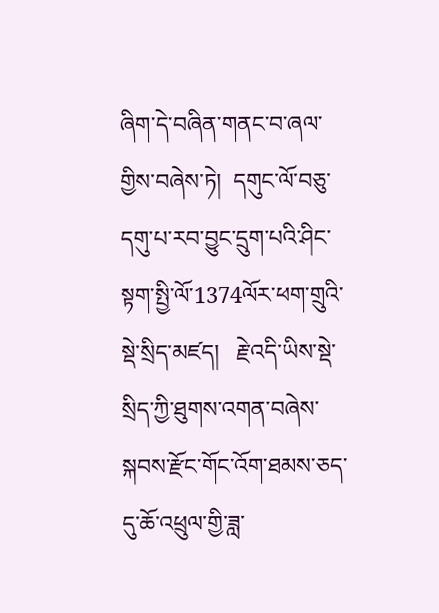ཞིག་དེ་བཞིན་གནང་བ་ཞལ་གྱིས་བཞེས་ཏེ།  དགུང་ལོ་བཅུ་དགུ་པ་རབ་བྱུང་དྲུག་པའི་ཤིང་སྟག་སྤྱི་ལོ་1374ལོར་ཕག་གྲུའི་སྡེ་སྲིད་མཛད།   རྗེ་འདི་ཡིས་སྡེ་སྲིད་ཀྱི་ཐུགས་འགན་བཞེས་སྐབས་རྫོང་གོང་འོག་ཐམས་ཅད་དུ་ཆོ་འཕྲུལ་གྱི་ཟླ་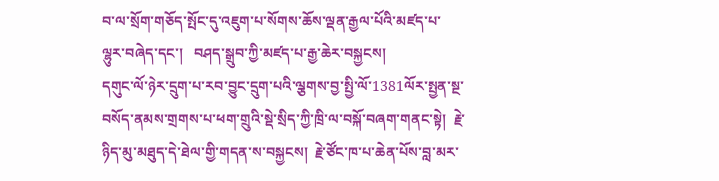བ་ལ་སྲོག་གཅོད་སྤོང་དུ་འཇུག་པ་སོགས་ཆོས་ལྡན་རྒྱལ་པོའི་མཛད་པ་ལྷུར་བཞེད་དང་།   བཤད་སྒྲུབ་ཀྱི་མཛད་པ་རྒྱ་ཆེར་བསྐྱངས།
དགུང་ལོ་ཉེར་དྲུག་པ་རབ་བྱུང་དྲུག་པའི་ལྕགས་བྱ་སྤྱི་ལོ་1381ལོར་སྤྱན་སྔ་བསོད་ནམས་གྲགས་པ་ཕག་གྲུའི་སྡེ་སྲིད་ཀྱི་ཁྲི་ལ་བསྐོ་བཞག་གནང་སྟེ།  རྗེ་ཉིད་མུ་མཐུད་དེ་ཐེལ་གྱི་གདན་ས་བསྐྱངས།  རྗེ་ཙོང་ཁ་པ་ཆེན་པོས་བླ་མར་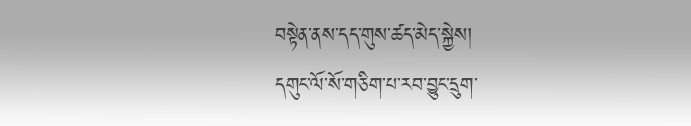བསྟེན་ནས་དད་གུས་ཚད་མེད་སྐྱེས།
དགུང་ལོ་སོ་གཅིག་པ་རབ་བྱུང་དྲུག་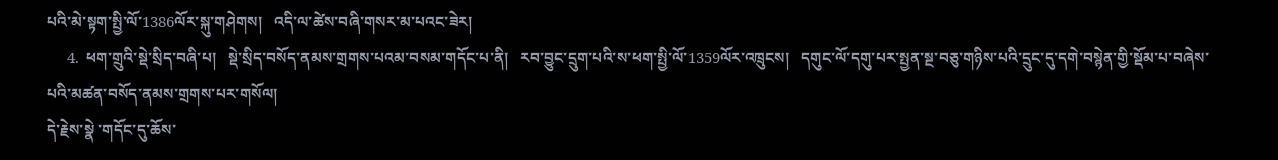པའི་མེ་སྟག་སྤྱི་ལོ་1386ལོར་སྐུ་གཤེགས།   འདི་ལ་ཚེས་བཞི་གསར་མ་པའང་ཟེར།
     4.  ཕག་གྲུའི་སྡེ་སྲིད་བཞི་པ།   སྡེ་སྲིད་བསོད་ནམས་གྲགས་པའམ་བསམ་གདོང་པ་ནི།   རབ་བྱུང་དྲུག་པའི་ས་ཕག་སྤྱི་ལོ་1359ལོར་འཁྲུངས།   དགུང་ལོ་དགུ་པར་སྤྱན་སྔ་བཅུ་གཉིས་པའི་དྲུང་དུ་དགེ་བསྙེན་གྱི་སྡོམ་པ་བཞེས་པའི་མཚན་བསོད་ནམས་གྲགས་པར་གསོལ།
དེ་རྗེས་སྣེ ་གདོང་དུ་ཆོས་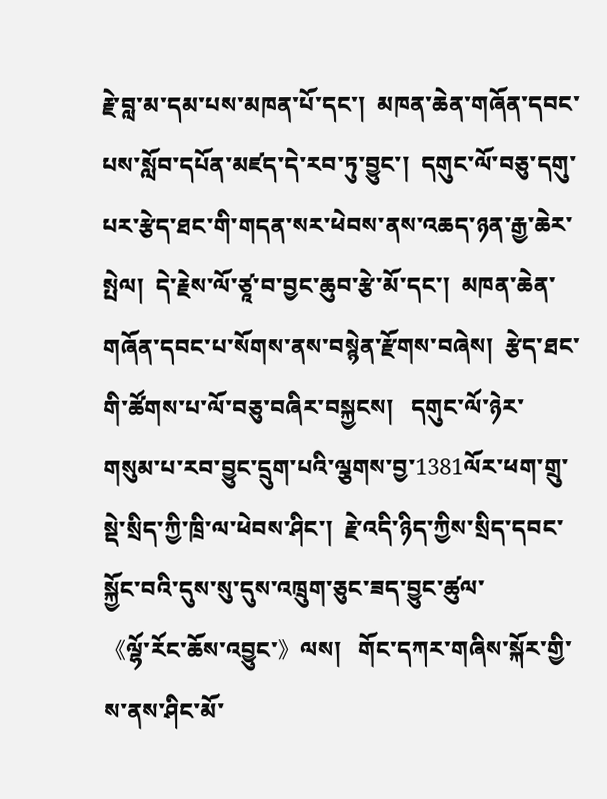རྗེ་བླ་མ་དམ་པས་མཁན་པོ་དང་།  མཁན་ཆེན་གཞོན་དབང་པས་སློབ་དཔོན་མཛད་དེ་རབ་ཏུ་བྱུང་།  དགུང་ལོ་བཅུ་དགུ་པར་རྩེད་ཐང་གི་གདན་སར་ཕེབས་ནས་འཆད་ཉན་རྒྱ་ཆེར་སྤེལ།  དེ་རྗེས་ལོ་ཙཱ་བ་བྱང་ཆུབ་རྩེ་མོ་དང་།  མཁན་ཆེན་གཞོན་དབང་པ་སོགས་ནས་བསྙེན་རྫོགས་བཞེས།  རྩེད་ཐང་གི་ཚོགས་པ་ལོ་བཅུ་བཞིར་བསྐྱངས།   དགུང་ལོ་ཉེར་གསུམ་པ་རབ་བྱུང་དྲུག་པའི་ལྕགས་བྱ་1381ལོར་ཕག་གྲུ་སྡེ་སྲིད་ཀྱི་ཁྲི་ལ་ཕེབས་ཤིང་།  རྗེ་འདི་ཉིད་ཀྱིས་སྲིད་དབང་སྐྱོང་བའི་དུས་སུ་དུས་འཁྲུག་ཅུང་ཟད་བྱུང་ཚུལ་
《ལྷོ་རོང་ཆོས་འབྱུང་》ལས།   གོང་དཀར་གཞིས་སྐོར་གྱི་ས་ནས་ཤིང་མོ་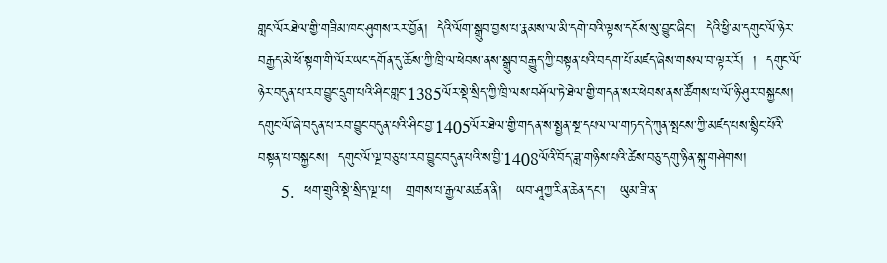གླང་ལོརཐེལ་གྱི་གཟིམ་ཁང་ཤུགས་རར་བྱོན།  དེའི་ལོག་སྒྲུབ་བྱས་པ་རྣམས་ལ་མི་དགེ་བའི་ལྟས་དངོས་སུ་བྱུང་ཞིང་།  དེའི་ཕྱི་མ་དགུང་ལོ་ཉེར་བརྒྱད་མེ་ཕོ་སྟག་གི་ལོར་ཡང་དགོན་དུ་ཆོས་ཀྱི་ཁྲི་ལ་ཕེབས་ནས་སྒྲུབ་བརྒྱུད་ཀྱི་བསྟན་པའི་བདག་པོ་མཛད་ཞེས་གསལ་བ་ལྟར་རོ།  །  དགུང་ལོ་ཉེར་བདུན་པ་རབ་བྱུང་དྲུག་པའི་ཤིང་གླང་1385ལོར་སྡེ་སྲིད་ཀྱི་ཁྲི་ལས་བཤོལ་ཏེ་ཐེལ་གྱི་གདན་སར་ཕེབས་ནས་ཚོགས་པ་ལོ་ཉི་ཤུར་བསྐྱངས།  དགུང་ལོ་ཞེ་བདུན་པ་རབ་བྱུང་བདུན་པའི་ཤིང་བྱ་1405ལོར་ཐེལ་གྱི་གདན་ས་སྤྱན་སྔ་དཔལ་ལ་གཏད་དེ་ཀུན་སྤངས་ཀྱི་མཛད་པས་སྙིང་པོའི་བསྟན་པ་བསྐྱངས།  དགུང་ལོ་ལྔ་བཅུ་པ་རབ་བྱུང་བདུན་པའི་ས་བྱི་1408ལོའི་བོད་ཟླ་གཉིས་པའི་ཚེས་བཅུ་དགུ་ཉིན་སྐུ་གཤེགས།
     5.  ཕག་གྲུའི་སྡེ་སྲིད་ལྔ་པ།   གྲགས་པ་རྒྱལ་མཚན་ནི།   ཡབ་ཤཱཀྱ་རིན་ཆེན་དང་།   ཡུམ་ཟི་ན་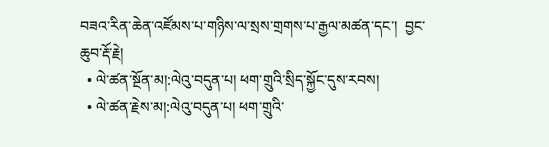བཟའ་རིན་ཆེན་འཛོམས་པ་གཉིས་ལ་སྲས་གྲགས་པ་རྒྱལ་མཚན་དང་།  བྱང་ཆུབ་རྡོ་རྗེ།
  • ལེ་ཚན་སྔོན་མ།:ལེའུ་བདུན་པ། ཕག་གྲུའི་སྲིད་སྐྱོང་དུས་རབས།
  • ལེ་ཚན་རྗེས་མ།:ལེའུ་བདུན་པ། ཕག་གྲུའི་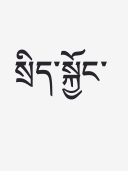སྲིད་སྐྱོང་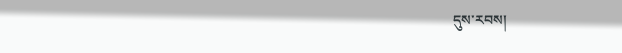དུས་རབས།